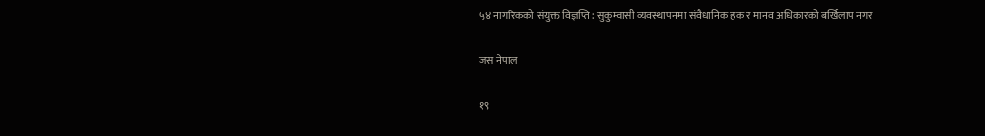५४ नागरिकको संयुक्त विज्ञप्ति : सुकुम्वासी व्यवस्थापनमा संवैधानिक हक र मानव अधिकारको बर्खिलाप नगर

जस नेपाल

१९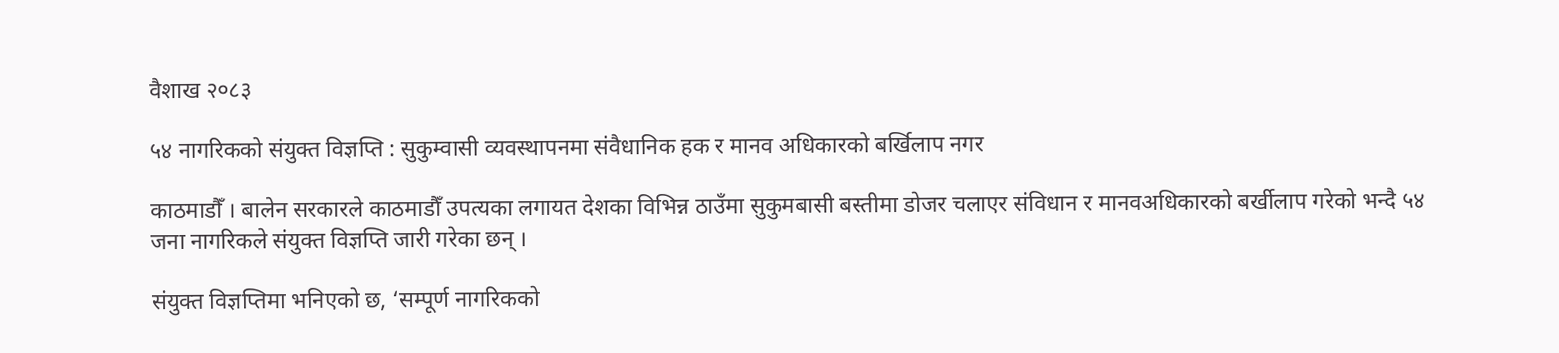वैशाख २०८३

५४ नागरिकको संयुक्त विज्ञप्ति : सुकुम्वासी व्यवस्थापनमा संवैधानिक हक र मानव अधिकारको बर्खिलाप नगर

काठमाडौँ । बालेन सरकारले काठमाडौँ उपत्यका लगायत देशका विभिन्न ठाउँमा सुकुमबासी बस्तीमा डोजर चलाएर संविधान र मानवअधिकारको बर्खीलाप गरेको भन्दै ५४ जना नागरिकले संयुक्त विज्ञप्ति जारी गरेका छन् ।

संयुक्त विज्ञप्तिमा भनिएको छ, ‘सम्पूर्ण नागरिकको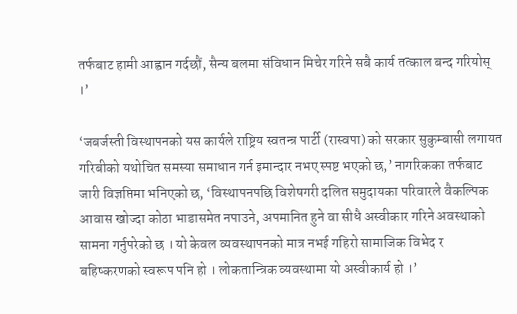तर्फबाट हामी आह्वान गर्दछौं, सैन्य बलमा संविधान मिचेर गरिने सबै कार्य तत्काल बन्द गरियोस् ।’

‘जबर्जस्ती विस्थापनको यस कार्यले राष्ट्रिय स्वतन्त्र पार्टी (रास्वपा) को सरकार सुकुम्बासी लगायत गरिबीको यथोचित समस्या समाधान गर्न इमान्दार नभए स्पष्ट भएको छ,’ नागरिकका तर्फबाट जारी विज्ञप्तिमा भनिएको छ, ‘विस्थापनपछि विशेषगरी दलित समुदायका परिवारले वैकल्पिक आवास खोज्दा कोठा भाडासमेत नपाउने, अपमानित हुने वा सीधै अस्वीकार गरिने अवस्थाको सामना गर्नुपरेको छ । यो केवल व्यवस्थापनको मात्र नभई गहिरो सामाजिक विभेद र बहिष्करणको स्वरूप पनि हो । लोकतान्त्रिक व्यवस्थामा यो अस्वीकार्य हो ।’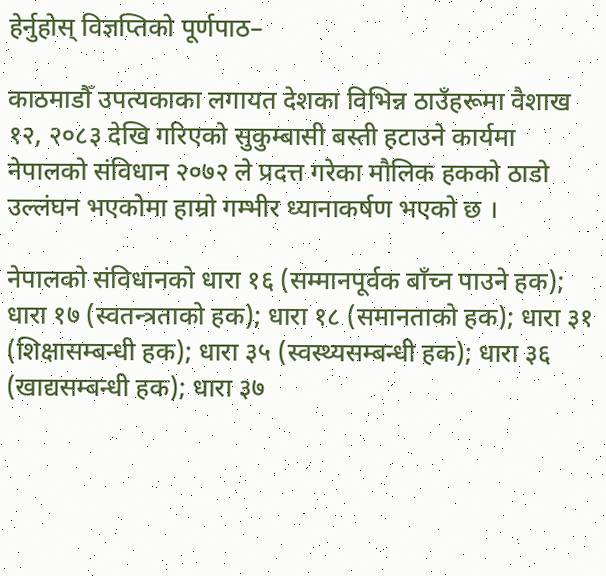हेर्नुहोस् विज्ञप्तिको पूर्णपाठ–

काठमाडौँ उपत्यकाका लगायत देशका विभिन्न ठाउँहरूमा वैशाख १२, २०८३ देखि गरिएको सुकुम्बासी बस्ती हटाउने कार्यमा नेपालको संविधान २०७२ ले प्रदत्त गरेका मौलिक हकको ठाडो उल्लंघन भएकोमा हाम्रो गम्भीर ध्यानाकर्षण भएको छ ।

नेपालको संविधानको धारा १६ (सम्मानपूर्वक बाँच्न पाउने हक); धारा १७ (स्वतन्त्रताको हक); धारा १८ (समानताको हक); धारा ३१ (शिक्षासम्बन्धी हक); धारा ३५ (स्वस्थ्यसम्बन्धी हक); धारा ३६ (खाद्यसम्बन्धी हक); धारा ३७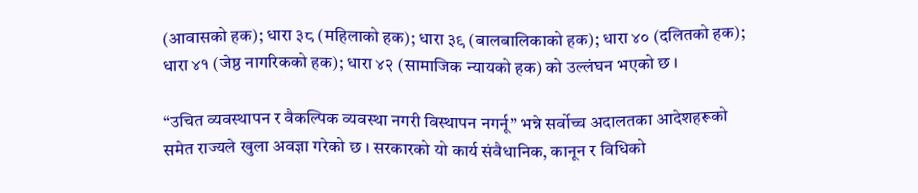(आवासको हक); धारा ३८ (महिलाको हक); धारा ३९ (बालबालिकाको हक); धारा ४० (दलितको हक); धारा ४१ (जेष्ठ नागरिकको हक); धारा ४२ (सामाजिक न्यायको हक) को उल्लंघन भएको छ ।

“उचित व्यवस्थापन र वैकल्पिक व्यवस्था नगरी विस्थापन नगर्नू” भन्ने सर्वोच्च अदालतका आदेशहरूको समेत राज्यले खुला अवज्ञा गरेको छ । सरकारको यो कार्य संवैधानिक, कानून र विधिको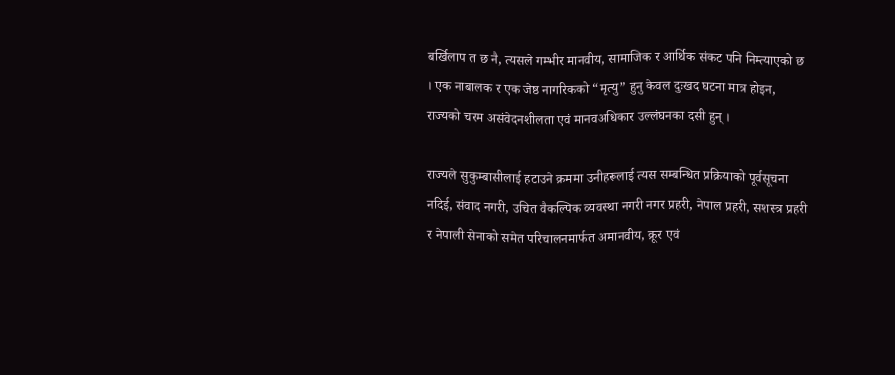बर्खिलाप त छ नै, त्यसले गम्भीर मानवीय, सामाजिक र आर्थिक संकट पनि निम्त्याएको छ । एक नाबालक र एक जेष्ठ नागरिकको “मृत्यु” हुनु केवल दुःखद घटना मात्र होइन, राज्यको चरम असंवेदनशीलता एवं मानवअधिकार उल्लंघनका दसी हुन् ।

राज्यले सुकुम्बासीलाई हटाउने क्रममा उनीहरूलाई त्यस सम्बन्धित प्रक्रियाको पूर्वसूचना नदिई, संवाद नगरी, उचित वैकल्पिक व्यवस्था नगरी नगर प्रहरी, नेपाल प्रहरी, सशस्त्र प्रहरी र नेपाली सेनाको समेत परिचालनमार्फत अमानवीय, क्रूर एवं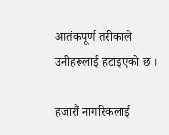आतंकपूर्ण तरीकाले उनीहरूलाई हटाइएको छ ।

हजारौं नागरिकलाई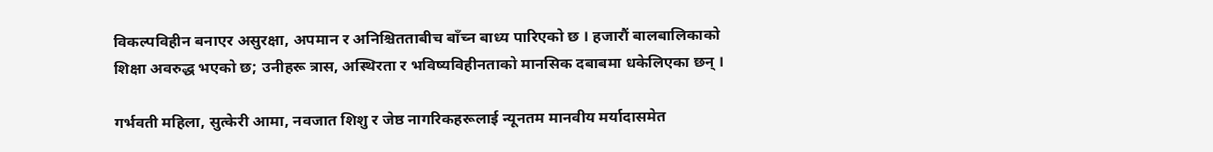विकल्पविहीन बनाएर असुरक्षा, अपमान र अनिश्चितताबीच बाँच्न बाध्य पारिएको छ । हजारौं बालबालिकाको शिक्षा अवरुद्ध भएको छ; उनीहरू त्रास, अस्थिरता र भविष्यविहीनताको मानसिक दबाबमा धकेलिएका छन् ।

गर्भवती महिला, सुत्केरी आमा, नवजात शिशु र जेष्ठ नागरिकहरूलाई न्यूनतम मानवीय मर्यादासमेत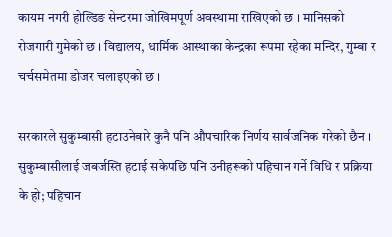कायम नगरी होल्डिङ सेन्टरमा जोखिमपूर्ण अवस्थामा राखिएको छ । मानिसको रोजगारी गुमेको छ । विद्यालय, धार्मिक आस्थाका केन्द्रका रूपमा रहेका मन्दिर, गुम्बा र चर्चसमेतमा डोजर चलाइएको छ ।

सरकारले सुकुम्बासी हटाउनेबारे कुनै पनि औपचारिक निर्णय सार्वजनिक गरेको छैन । सुकुम्बासीलाई जबर्जस्ति हटाई सकेपछि पनि उनीहरूको पहिचान गर्ने विधि र प्रक्रिया के हो; पहिचान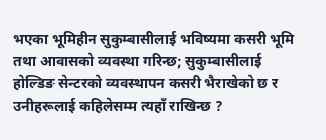भएका भूमिहीन सुकुम्बासीलाई भविष्यमा कसरी भूमि तथा आवासको व्यवस्था गरिन्छ; सुकुम्बासीलाई होल्डिङ सेन्टरको व्यवस्थापन कसरी भैराखेको छ र उनीहरूलाई कहिलेसम्म त्यहाँ राखिन्छ ?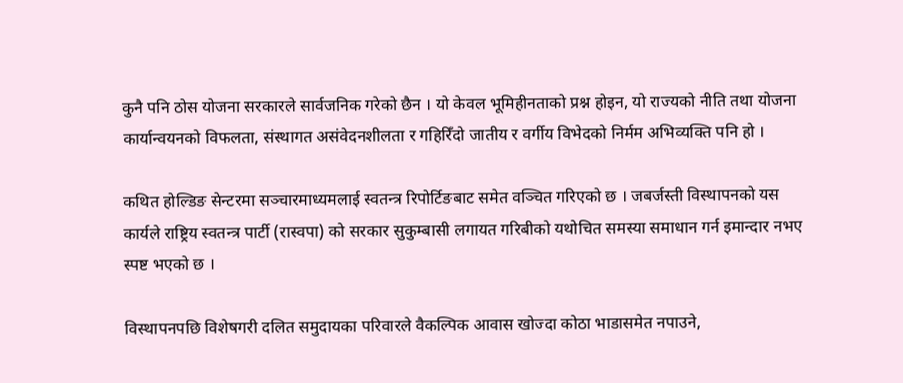कुनै पनि ठोस योजना सरकारले सार्वजनिक गरेको छैन । यो केवल भूमिहीनताको प्रश्न होइन, यो राज्यको नीति तथा योजना कार्यान्वयनको विफलता, संस्थागत असंवेदनशीलता र गहिरिँदो जातीय र वर्गीय विभेदको निर्मम अभिव्यक्ति पनि हो ।

कथित होल्डिङ सेन्टरमा सञ्चारमाध्यमलाई स्वतन्त्र रिपोर्टिङबाट समेत वञ्चित गरिएको छ । जबर्जस्ती विस्थापनको यस कार्यले राष्ट्रिय स्वतन्त्र पार्टी (रास्वपा) को सरकार सुकुम्बासी लगायत गरिबीको यथोचित समस्या समाधान गर्न इमान्दार नभए स्पष्ट भएको छ ।

विस्थापनपछि विशेषगरी दलित समुदायका परिवारले वैकल्पिक आवास खोज्दा कोठा भाडासमेत नपाउने,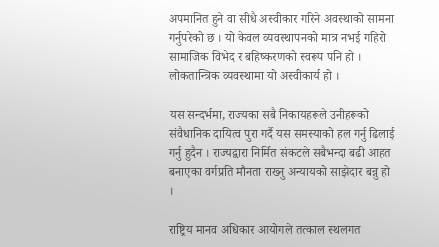अपमानित हुने वा सीधै अस्वीकार गरिने अवस्थाको सामना गर्नुपरेको छ । यो केवल व्यवस्थापनको मात्र नभई गहिरो सामाजिक विभेद र बहिष्करणको स्वरूप पनि हो । लोकतान्त्रिक व्यवस्थामा यो अस्वीकार्य हो ।

यस सन्दर्भमा, राज्यका सबै निकायहरूले उनीहरूको संवैधानिक दायित्व पुरा गर्दै यस समस्याको हल गर्नु ढिलाई गर्नु हुदैन । राज्यद्वारा निर्मित संकटले सबैभन्दा बढी आहत बनाएका वर्गप्रति मौनता राख्नु अन्यायको साझेदार बन्नु हो ।

राष्ट्रिय मानव अधिकार आयोगले तत्काल स्थलगत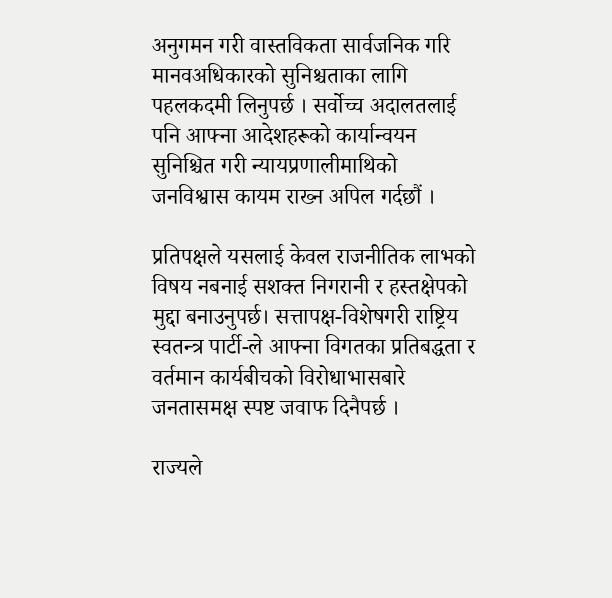अनुगमन गरी वास्तविकता सार्वजनिक गरि मानवअधिकारको सुनिश्चताका लागि पहलकदमी लिनुपर्छ । सर्वोच्च अदालतलाई पनि आफ्ना आदेशहरूको कार्यान्वयन सुनिश्चित गरी न्यायप्रणालीमाथिको जनविश्वास कायम राख्न अपिल गर्दछौं ।

प्रतिपक्षले यसलाई केवल राजनीतिक लाभको विषय नबनाई सशक्त निगरानी र हस्तक्षेपको मुद्दा बनाउनुपर्छ। सत्तापक्ष-विशेषगरी राष्ट्रिय स्वतन्त्र पार्टी-ले आफ्ना विगतका प्रतिबद्धता र वर्तमान कार्यबीचको विरोधाभासबारे जनतासमक्ष स्पष्ट जवाफ दिनैपर्छ ।

राज्यले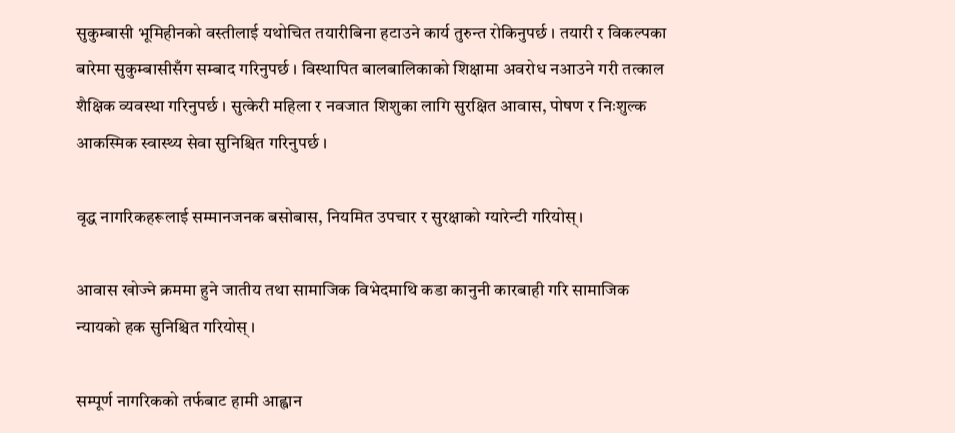सुकुम्बासी भूमिहीनको वस्तीलाई यथोचित तयारीबिना हटाउने कार्य तुरुन्त रोकिनुपर्छ । तयारी र विकल्पका बारेमा सुकुम्बासीसँग सम्बाद गरिनुपर्छ । विस्थापित बालबालिकाको शिक्षामा अवरोध नआउने गरी तत्काल शैक्षिक व्यवस्था गरिनुपर्छ । सुत्केरी महिला र नवजात शिशुका लागि सुरक्षित आवास, पोषण र निःशुल्क आकस्मिक स्वास्थ्य सेवा सुनिश्चित गरिनुपर्छ ।

वृद्ध नागरिकहरूलाई सम्मानजनक बसोबास, नियमित उपचार र सुरक्षाको ग्यारेन्टी गरियोस्।

आवास खोज्ने क्रममा हुने जातीय तथा सामाजिक विभेदमाथि कडा कानुनी कारबाही गरि सामाजिक न्यायको हक सुनिश्चित गरियोस् ।

सम्पूर्ण नागरिकको तर्फबाट हामी आह्वान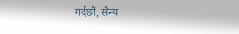गर्दछौं, सैन्य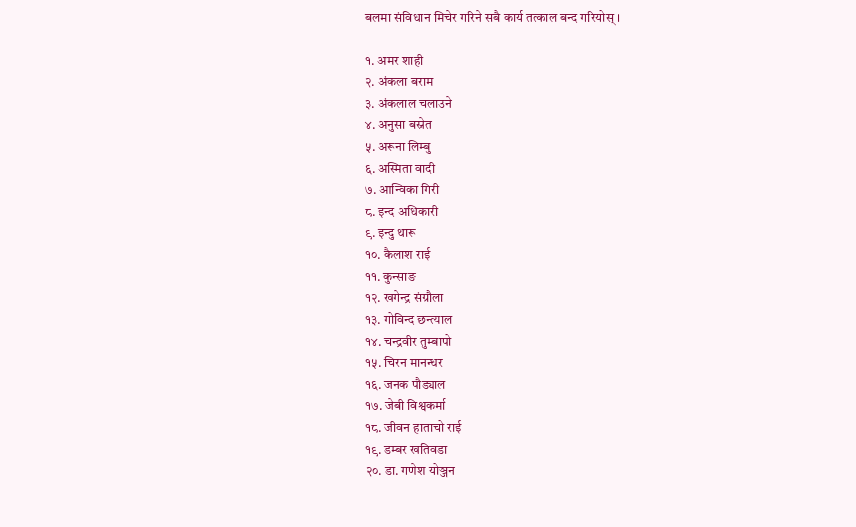बलमा संविधान मिचेर गरिने सबै कार्य तत्काल बन्द गरियोस् ।

१. अमर शाही
२. अंकला बराम
३. अंकलाल चलाउने
४. अनुसा बस्नेत
५. अरूना लिम्बु
६. अस्मिता वादी
७. आन्विका गिरी
८. इन्द अधिकारी
९. इन्दु थारू
१०. कैलाश राई
११. कुन्साङ
१२. खगेन्द्र संग्रौला
१३. गोविन्द छन्त्याल
१४. चन्द्रवीर तुम्बापो
१५. चिरन मानन्धर
१६. जनक पौड्याल
१७. जेबी विश्वकर्मा
१८. जीवन हाताचो राई
१९. डम्बर खतिवडा
२०. डा. गणेश योञ्जन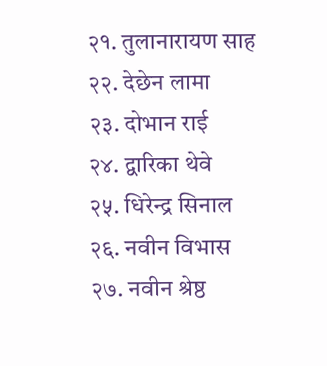२१. तुलानारायण साह
२२. देछेन लामा
२३. दोभान राई
२४. द्वारिका थेवे
२५. धिरेन्द्र सिनाल
२६. नवीन विभास
२७. नवीन श्रेष्ठ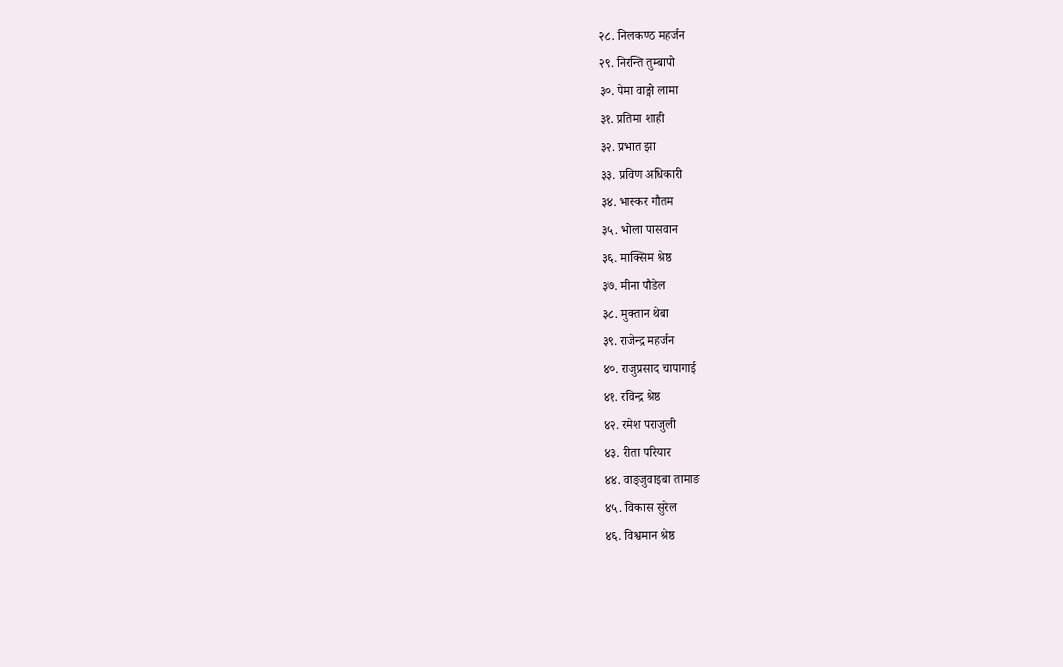२८. निलकण्ठ महर्जन
२९. निरन्ति तुम्बापो
३०. पेमा वाङ्मो लामा
३१. प्रतिमा शाही
३२. प्रभात झा
३३. प्रविण अधिकारी
३४. भास्कर गौतम
३५. भोला पासवान
३६. माक्सिम श्रेष्ठ
३७. मीना पौडेल
३८. मुक्तान थेबा
३९. राजेन्द्र महर्जन
४०. राजुप्रसाद चापागाई
४१. रविन्द्र श्रेष्ठ
४२. रमेश पराजुली
४३. रीता परियार
४४. वाङ्जुवाइबा तामाङ
४५. विकास सुरेल
४६. विश्वमान श्रेष्ठ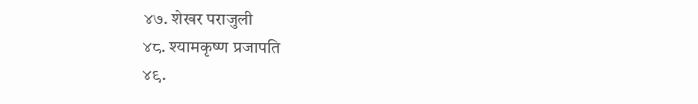४७. शेखर पराजुली
४८. श्यामकृष्ण प्रजापति
४९.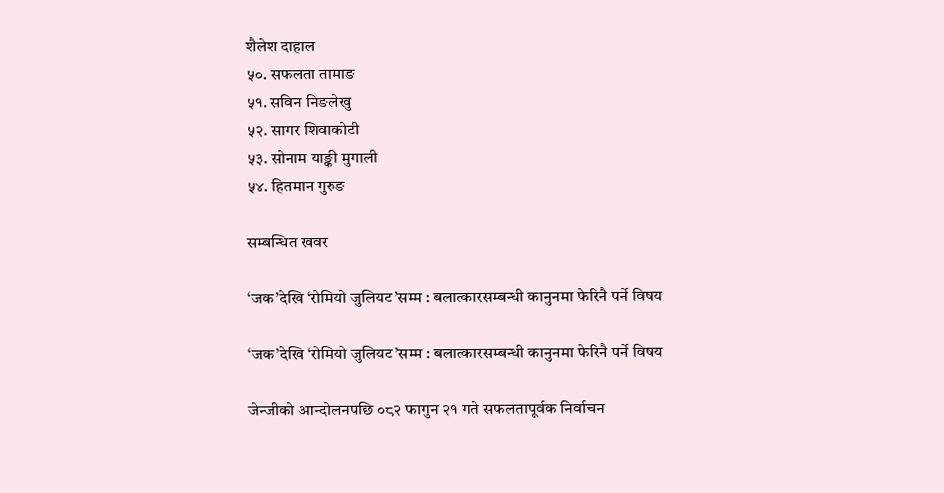शैलेश दाहाल
५०. सफलता तामाङ
५१. सविन निङलेखु
५२. सागर शिवाकोटी
५३. सोनाम याङ्की मुगाली
५४. हितमान गुरुङ

सम्बन्धित खवर

‘जक’देखि ‘रोमियो जुलियट’सम्म : बलात्कारसम्बन्धी कानुनमा फेरिनै पर्ने विषय

‘जक’देखि ‘रोमियो जुलियट’सम्म : बलात्कारसम्बन्धी कानुनमा फेरिनै पर्ने विषय

जेन्जीको आन्दोलनपछि ०८२ फागुन २१ गते सफलतापूर्वक निर्वाचन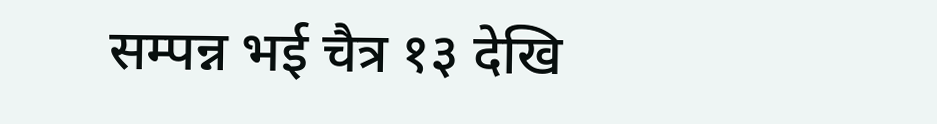सम्पन्न भई चैत्र १३ देखि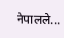नेपालले...